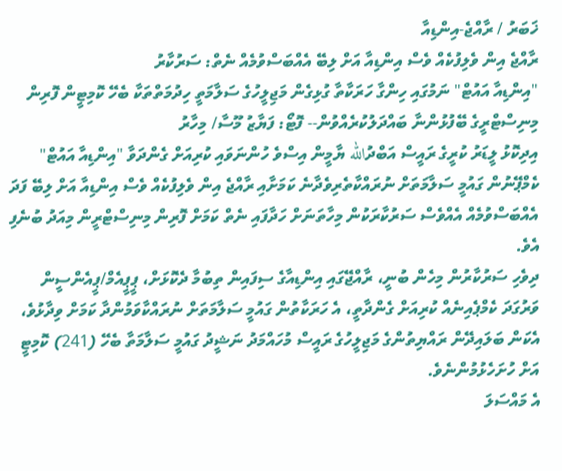ޚަބަރު / ރާއްޖެ-އިންޑިއާ
ރާއްޖެ އިން ވެލިފުކެއް ވެސް އިންޑިއާ އަށް ލިބޭ އެއްބަސްވުމެއް ނެތް: ސަރުކާރު
"އިންޑިއާ އައުޓް" ނަމުގައި ހިންގާ ހަރަކާތާ ގުޅިގެން މަޖިލީހުގެ ސަލާމަތީ ހިދުމަތްތަކާ ބެހޭ ކޮމިޓީން ފޮރިން މިނިސްޓްރީގެ ބޭފުޅުންނާ ބައްދަލުކުރެއްވުން-- ފޮޓޯ: ފަޔާޒު މޫސާ/ މިހާރު
އިދިކޮޅު ލީޑަރު ކުރީގެ ރައީސް އަބްދުالله ޔާމީން އިސްވެ ހުންނަވައި ކުރިއަށް ގެންދަވާ "އިންޑިއާ އައުޓް" ކެމްޕޭނުން ގައުމީ ސަލާމަތަށް ނުރައްކާތެރިވެދާނެ ކަމަށާއި ރާއްޖެ އިން ވެލިފުކެއް ވެސް އިންޑިއާ އަށް ލިބޭ ފަދަ އެއްބަސްވުމެއް އެއްވެސް ސަރުކާރަކުން މިހާތަނަށް ހަދާފައި ނެތް ކަމަށް ފޮރިން މިނިސްޓްރީން މިއަދު ބުނެފި އެވެ.
ދިވެހި ސަރުކާރުން މިހެން ބުނީ، ރާއްޖޭގައި އިންޑިއާގެ ސިފައިން ތިބުމާ ދެކޮޅަށް، ޕީޕީއެމް/ޕީއެންސީން ވަރުގަދަ ކެމްޕެއިނެއް ކުރިއަށް ގެންދާތީ، އެ ހަރަކާތުން ގައުމީ ސަލާމަތަށް ނުރައްކާވަމުންދާ ކަމަށް ވިދާޅުވެ، އެކަން ބަލައިދޭން ރައްޔިތުންގެ މަޖިލީހުގެ ރައީސް މުހައްމަދު ނަޝީދު ގައުމީ ސަލާމަތާ ބެހޭ (241) ކޮމިޓީ އަށް ހުށަހެޅުމުންނެވެ.
އެ މައްސަލަ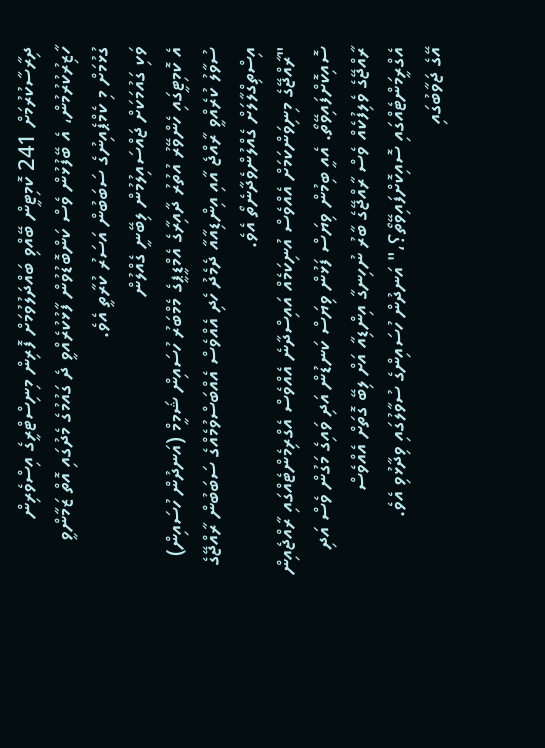ދިރާސާކުރުމަށް 241 ކޮމިޓީން ބޭއްވި ބައްދަލުވުމަށް ފޮރިން މިނިސްޓްރީގެ އިސްވެރިން ހާޒިރުކުރުމުން، އެ ބޭފުޅުން ވެސް ކަންބޮޑުވުން ފާޅުކުރެއްވީ ދެ ގައުމުގެ މެދުގައި އޮތް ޒަމާންވީ ގުޅުމަށް މި ކެމްޕެއިނުގެ ސަބަބުން އަސަރު ކުރާތީ އެވެ.
ވަކި ގައުމަކަށް ޖައްސައިލުމުން ލިބޭނީ ގެއްލުން
އެ ކޮމިޓީގައި ހެންވޭރު އުތުރު ދާއިރާގެ އެމްޑީޕީގެ މެމްބަރު ހުސައިން ޝަމީމް (އަނދުން ހުސައިން) ސުވާލު ކުރެއްވީ ރާއްޖެ އާއި އިންޑިއާއާ ދެމެދު ހެދި އެއްވެސް އެއްބަސްވުމެއްގެ ސަބަބުން ރާއްޖޭގެ އިސްތިގްލާލަށް ގެއްލުންވެދާނެތޯ އެވެ.
"ރާއްޖޭގެ މިނިވަންކަމަށް އެއްވެސް އުނިކަމެއް އައިސްދާނެ އެއްވެސް އެގްރިމެންޓެއްގައި ރާއްޖެއިން ސޮއިކޮށްފައިވޭތޯ. އެއީ ބިމުން ވިޔަސް ފަޅުން ވިޔަސް ކަނޑުން އަދި ވައިގެ މަގުން ވެސް އަދި ރާއްޖޭގެ ވެލިފުކެއް ވެސް ރާއްޖޭގެ ބާރު ނުހިނގާ އިންޑިއާ އަށް ލިބޭ ގޮތަށް އެއްވެސް އެގްރީމަންޓެއްގައި ސޮއިކޮށްފައިވޭތޯ؟،" އަނދުން ހުސައިންގެ ސުވާލުގައި ވިދާޅުވި އެވެ.
އޭގެ ޖަވާބުގައި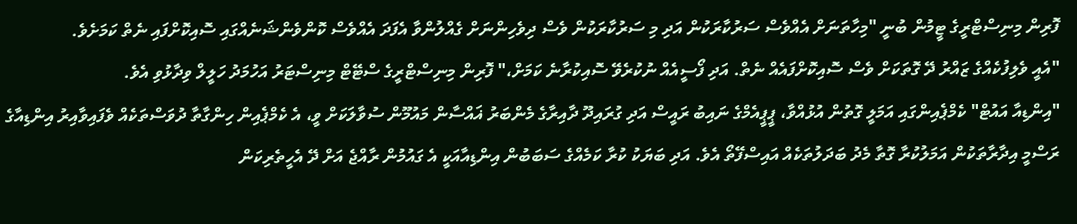ފޮރިން މިނިސްޓްރީގެ ޓީމުން ބުނީ "މިހާތަނަށް އެއްވެސް ސަރުކާރަކުން އަދި މި ސަރުކާރަކުން ވެސް ދިވެހިންނަށް ގެއްލުންވާ އެފަދަ އެއްވެސް ކޮންވެންޝަނެއްގައި ސޮއިކޮށްފައި ނެތް ކަމަށެވެ.
"އެއީ ވެލިފުކެއްގެ ޒައްރު ދޭ ގޮތަކަށް ވެސް ސޮއިކޮށްފައެއް ނެތް. އަދި ފޯސީއެއް ނުކުރެވޭ ސޮއިކުރާނެ ކަމަށް،" ފޮރިން މިނިސްޓްރީގެ ސްޓޭޓް މިނިސްޓަރު އަހުމަދު ހަލީލް ވިދާޅުވި އެވެ.
"އިންޑިއާ އައުޓް" ކެމްޕެއިންގައި އަމަލީ ގޮތުން އުޅުއްވާ، ޕީޕީއެމްގެ ނައިބު ރައީސް އަދި ގުރައިދޫ ދާއިރާގެ މެންބަރު ޣައްސާން މައުމޫން ސުވާލަކަށް ވީ، އެ ކެމްޕެއިން ހިންގާތާ ދުވަސްތަކެއް ވެފައިވާއިރު އިންޑިއާގެ ރަސްމީ އިދާރާތަކުން އަމަލުކުރާ ގޮތާ މެދު ބަދަލުތަކެއް އައިސްފޭތޯ އެވެ. އަދި ބަޔަކު ކުރާ ކަމެއްގެ ސަބަބުން އިންޑިއާއަކީ އެ ގައުމުން ރާއްޖެ އަށް ދޭ އެހީތެރިކަން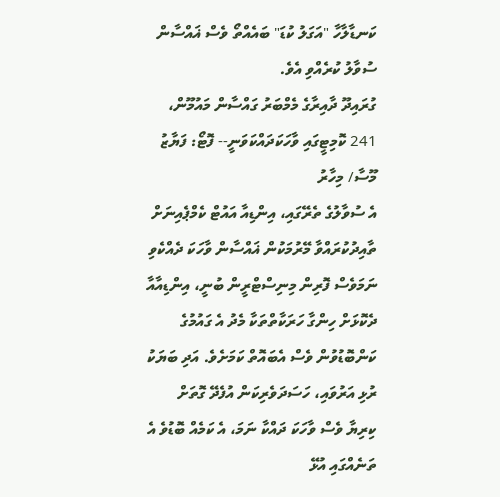ކަނޑާލާހާ "އަގަލު ކުޑަ" ބައެއްތޯ ވެސް ޣައްސާން ސުވާލު ކުރެއްވި އެވެ.
ގުރައިދޫ ދާއިރާގެ މެމްބަރު ގައްސާން މައުމޫން، 241 ކޮމިޓީގައި ވާހަކަދައްކަވަނީ-- ފޮޓޯ: ފަޔާޒު މޫސާ/ މިހާރު
އެ ސުވާލުގެ ތެރޭގައި، އިންޑިއާ އައުޓް ކެމްޕެއިނަށް ތާއިދުކުރައްވާ މޭރުމަކުން ޣައްސާން ވާހަކަ ދެއްކެވި ނަމަވެސް ފޮރިން މިނިސްޓްރީން ބުނީ، އިންޑިއާއާ ދެކޮޅަށް ހިންގާ ހަރަކާތްތަކާ މެދު އެ ގައުމުގެ ކަންބޮޑުވުން ވެސް އެބައޮތް ކަމަށެވެ. އަދި ބަޔަކު ރުޅި އަރުވައި، ހަސަދަވެރިކަން އުފެދޭ ގޮތަށް ކިރިޔާ ވެސް ވާހަކަ ދައްކާ ނަމަ، އެ ކަމެއް ބޮޑުވެ އެ ތަނެއްގައި އުޅޭ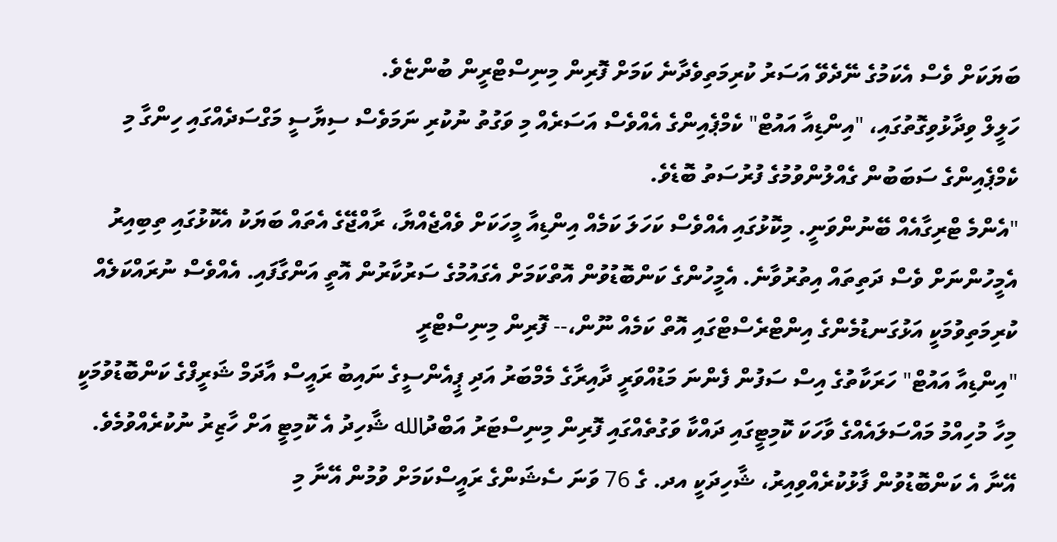ބަޔަކަށް ވެސް އެކަމުގެ ނޭދެވޭ އަސަރު ކުރިމަތިވެދާނެ ކަމަށް ފޮރިން މިނިސްޓްރީން ބުންޏެވެ.
ހަލީލް ވިދާޅުވިގޮތުގައި، "އިންޑިއާ އައުޓް" ކެމްޕެއިންގެ އެއްވެސް އަސަރެއް މި ވަގުތު ނުކުރި ނަމަވެސް ސިޔާސީ މަގްސަދެއްގައި ހިންގާ މި ކެމްޕެއިންގެ ސަބަބުން ގެއްލުންވުމުގެ ފުރުސަތު ބޮޑެވެ.
"އެންމެ ޓްރިގާއެއް ބޭނުންވަނީ. މިކޮޅުގައި އެއްވެސް ކަހަލަ ކަމެއް އިންޑިއާ މީހަކަށް ވެއްޖެއްޔާ، ރާއްޖޭގެ އެތައް ބަޔަކު އެކޮޅުގައި ތިބިއިރު އެމީހުންނަށް ވެސް ދަތިތައް އިތުރުވާނެ. އެމީހުންގެ ކަންބޮޑުވުން އޮތްކަމަށް އެގައުމުގެ ސަރުކާރުން އޮތީ އަންގާފައި. އެއްވެސް ނުރައްކަލެއް ކުރިމަތިވުމަކީ އަޅުގަނޑުމެންގެ އިންޓްރެސްޓްގައި އޮތް ކަމެއް ނޫން،-- ފޮރިން މިނިސްޓްރީ
"އިންޑިއާ އައުޓް" ހަރަކާތުގެ އިސް ސަފުން ފެންނަ މަޑުއްވަރީ ދާއިރާގެ މެމްބަރު އަދި ޕީއެންސީގެ ނައިބު ރައީސް އާދަމް ޝަރީފްގެ ކަންބޮޑުވުމަކީ މިހާ މުހިއްމު މައްސަލައެއްގެ ވާހަކަ ކޮމިޓީގައި ދައްކާ ވަގުތެއްގައި ފޮރިން މިނިސްޓަރު އަބްދުالله ޝާހިދު އެ ކޮމިޓީ އަށް ހާޒިރު ނުކުރެއްވުމެވެ.
އޭނާ އެ ކަންބޮޑުވުން ފާޅުކުރެއްވިއިރު، ޝާހިދަކީ އދ. ގެ 76 ވަނަ ސެޝަންގެ ރައީސްކަމަށް ވުމުން އޭނާ މި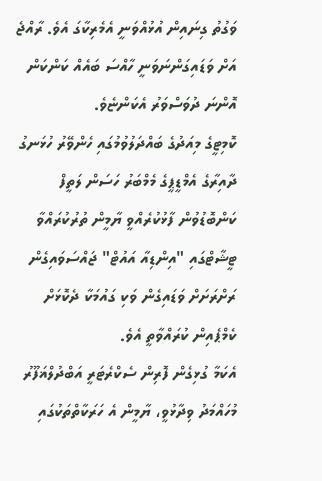ވަގުތު ގިނައިން އުޅުއްވަނީ އެމެރިކާގަ އެވެ. ރާއްޖެ އަށް ވަޑައިގަންނަވަނީ ހާއްސަ ބައެއް ކަންކަން އޮންނަ ދުވަސްވަރު އެކަންޏެވެ.
ކޮމިޓީގެ މިއަދުގެ ބައްދަލުވުމުގައި ހެންވޭރު ހުޅަނގު ދާއިރާގެ އެމްޑީޕީގެ މެމްބަރު ހަސަން ލަތީފް ކަންބޮޑުވުން ފާޅުކުރެއްވީ ޔާމީން ތުރުކުރައްވާ ޓީޝާޓްގައި "އިންޑިއާ އައުޓް" ޖައްސަވައިގެން ރަށްރަށަށް ވަޑައިގެން ވަކި ގައުމަކާ ދެކޮޅަށް ކެމްޕެއިން ކުރައްވާތީ އެވެ.
އެކަމާ ގުޅިގެން ފޮރިން ސެކްރެޓަރީ އަބްދުލްޣަފޫރު މުހައްމަދު ވިދާޅުވީ، ޔާމީން އެ ހަރަކާތްތަކުގައި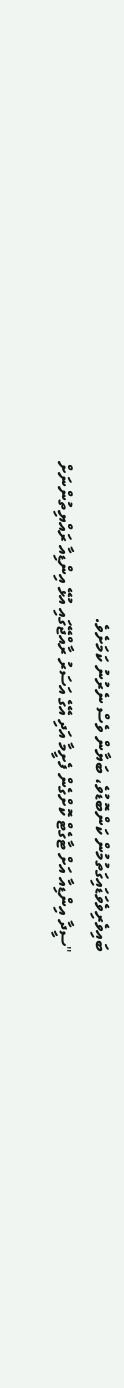ބައިވެރިވެވަޑައިގަތުމުން ކަންބޮޑުވެ، ބަޔާން ވެސް ނެރުނު ކަމަށެވެ.
"ސީދާ އިންޑިއާ އަށް ޓާގެޓް ކޮށްގެން ފެށީމާ އަދި އޭގެ އަސަރު ރާއްޖޭގައި އުޅޭ އިންޑިއާ ރައްޔިތުންނަށް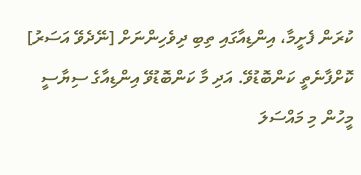ކުރަން ފެށީމާ، އިންޑިއާގައި ތިބި ދިވެހިންނަށް [ނޭދެވޭ އަސަރު] ކޮށްފާނެތީ ކަންބޮޑުވޭ. އަދި މާ ކަންބޮޑުވޭ އިންޑިއާގެ ސިޔާސީ މީހުން މި މައްސަލަ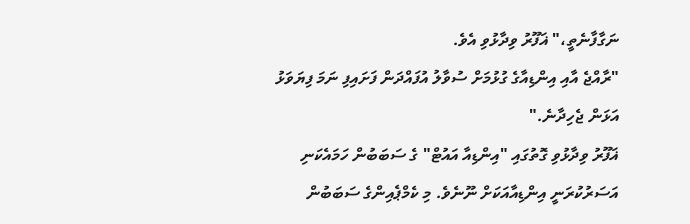ނަގާފާނެތީ،" ޣަފޫރު ވިދާޅުވި އެވެ.
"ރާއްޖެ އާއި އިންޑިއާގެ ގުޅުމަށް ސުވާލު އުފައްދަން ފަށައިފި ނަމަ ފިޔަވަޅު އަޅަން ޖެހިދާނެ."
ޣަފޫރު ވިދާޅުވި ގޮތުގައި "އިންޑިއާ އައުޓް" ގެ ސަބަބުން ހަމައެކަނި އަސަރުކުރަނީ އިންޑިއާއަކަށް ނޫނެވެ. މި ކެމްޕެއިންގެ ސަބަބުން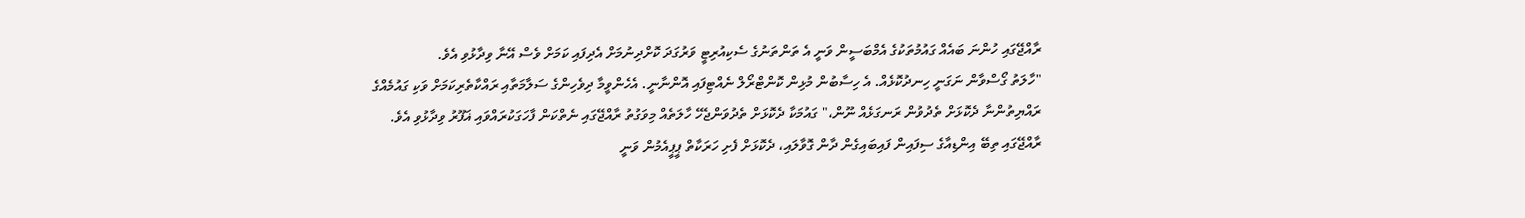ރާއްޖޭގައި ހުންނަ ބައެއް ގައުމުތަކުގެ އެމްބަސީން ވަނީ އެ ތަންތަނުގެ ސެކިއުރިޓީ ވަރުގަދަ ކޮށްދިނުމަށް އެދިފައި ކަމަށް ވެސް އޭނާ ވިދާޅުވި އެވެ.
"ހާލަތު ގޯސްވާން ނަގަނީ ހިނދުކޮޅެއް. އެ ހިސާބުން މުޅިން ކޮންޓްރޯލް ނެއްޓިފައި އޮންނާނީ. އެހެންވީމާ ދިވެހިންގެ ސަލާމަތާއި ރައްކާތެރިކަމަށް ވަކި ގައުމެއްގެ ރައްޔިތުންނާ ދެކޮޅަށް ތެދުވުން ރަނގަޅެއް ނޫން،" ގައުމަކާ ދެކޮޅަށް ތެދުވަންޖެހޭ ހާލަތެއް މިވަގުތު ރާއްޖޭގައި ނެތްކަން ފާހަގަކުރައްވައި ޣަފޫރު ވިދާޅުވި އެވެ.
ރާއްޖޭގައި ތިބޭ އިންޑިއާގެ ސިފައިން ފައިބައިގެން ދާން ގޮވާލައި، ދެކޮޅަށް ފެށި ހަރަކާތް ޕީޕީއެމުން ވަނީ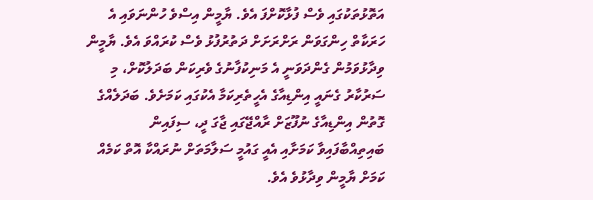އަތޮޅުތަކުގައި ވެސް ފުޅާކޮށްފަ އެވެ. ޔާމީން އިސްވެ ހުންނަވައި އެ ހަރަކާތް ހިންގަވަން ރަށްރަށަށް ދަތުރުފުޅު ވެސް ކުރައްވަ އެވެ. ޔާމީން ވިދާޅުވަމުން ގެންދަވަނީ އެ މަނިކުފާނުގެ ވެރިކަން ބަދަލުކޮށް، މި ސަރުކާރު ގެނައީ އިންޑިއާގެ އެހީތެރިކަމާ އެކުގައި ކަމަށެވެ. ބަދަލެއްގެ ގޮތުން އިންޑިއާގެ ނުފޫޒަށް ރާއްޖޭގައި ޖާގަ ދީ، ސިފައިން ބައިތިއްބާފައިވާ ކަމަށާއި އެއީ ގައުމީ ސަލާމަތަށް ނުރައްކާ އޮތް ކަމެއް ކަމަށް ޔާމީން ވިދާޅުވެ އެވެ.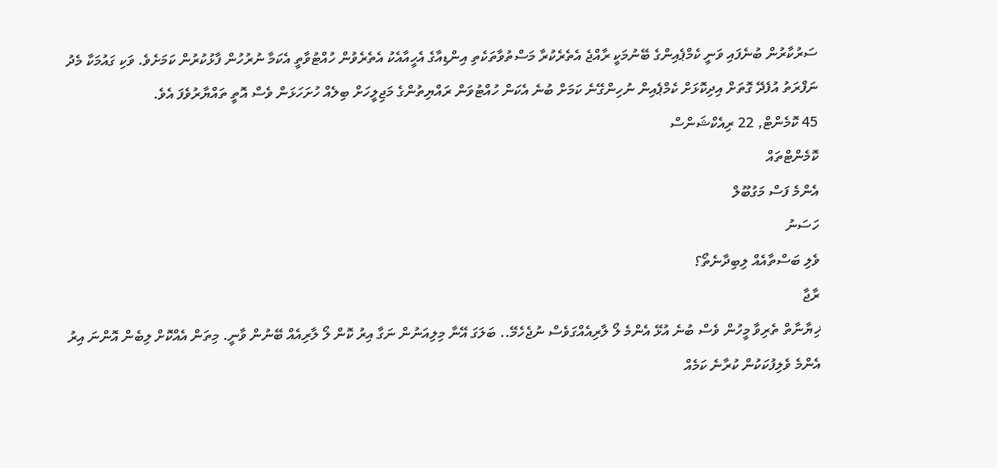ސަރުކާރުން ބުނެފައި ވަނީ ކެމްޕެއިންގެ ބޭނުމަކީ ރާއްޖެ އެތެރެކުރާ މަސްތުވާތަކެތި އިންޑިއާގެ އެހީއާއެކު އެތެރެވުން ހުއްޓުވާތީ އެކަމާ ނުރުހުން ފާޅުކުރުން ކަމަށެވެ. ވަކި ގައުމަކާ މެދު ނަފްރަތު އުފެދޭ ގޮތަށް އިދިކޮޅަށް ކެމްޕެއިން ނުހިންގޭނެ ކަމަށް ބުނެ އެކަން ހުއްޓުވަން ރައްޔިތުންގެ މަޖިލީހަށް ބިލެއް ހުށަހަޅަން ވެސް އޮތީ ތައްޔާރުވެފަ އެވެ.
45 ކޮމެންޓް, 22 ރިއެކްޝަންސް
ކޮމެންޓްތައް
އެންމެ ފަސް މަގުބޫލް
ހަސަނު
ވެލި ބަސްތާއެއް ލިބިދާނެތޯ؟
ރާޖާ
ޚިޔާނާތް ތެރިވާ މީހުން ވެސް ބުނެ އުޅޭ އެންމެ ލޯ ލާރިއެއްގަވެސް ނުޖެހެމޭ.. ބަލަގަ އޭނާ މިލިއަނުން ނަގާ އިރު ކޮން ލޯ ލާރިއެއް ބޭނުން ވާނީ. މިތަން އެއްކޮށް ލިބެން އޮންނަ އިރު އެންމެ ވެލިފުކަކުން ކުރާނެ ކަމެއް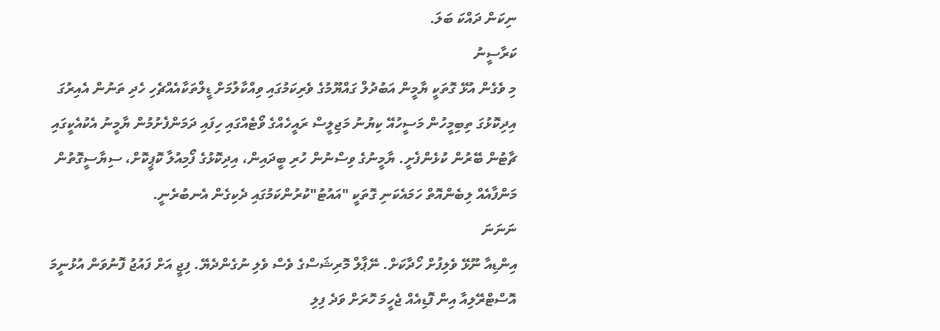ނިކަން ދައްކަ ބަލަ.
ކަރާސީނު
މި ވެގެން އުޅޭ ގޮތަކީ ޔާމީން އަބުދުލް ގައްޔޫމުގެ ވެރިކަމުގައި ވިއްކާލުމަށް ޑީލްތަކާއެއްޗެހި ހެދި ތަނުން އެއިރުގަ އިދިކޮޅުގަ ތިބިމީހުން މަސީހުއޭ ކިޔުނު މަޖިލީސް ރައީހެއްގެ ވޯޓެއްގައި ހިފައި ދަމަންފެށުމުން ޔާމީނު އެކުއެކީގައި ޗާޓުން ބޭރުން ކުޅެންފެށީ. ޔާމީނުގެ ވިސްނުން ހުރި ބީދައިން، އިދިކޮޅުގެ ފޯމިއުލާ ކޮޕީކޮށް، ސިޔާސީގޮތުން މަންފާއެއް ލިބެންއޮތް ހަމައެކަނި ގޮތަކީ "އައުޓު"ކުރުންކަމުގައި ދެކިގެން އެނބުރެނީ.
ނަނަނަ
އިންޑިއާ ނޫޅޭ ވެލިފުށް ހޯދާކަށް. ނޭޕާލް މޮރިޝަސްގެ ވެސް ވެލި ނުގެންދެޔޭ. ފިޖީ އަށް ފައުޖު ފޮނުވަން އުޅުނީމަ އޮސްޓްރޭލިއާ އިން ފޮޑިއެއް ޖެހީމަ ހޮރަށް ވަދެ ފިލި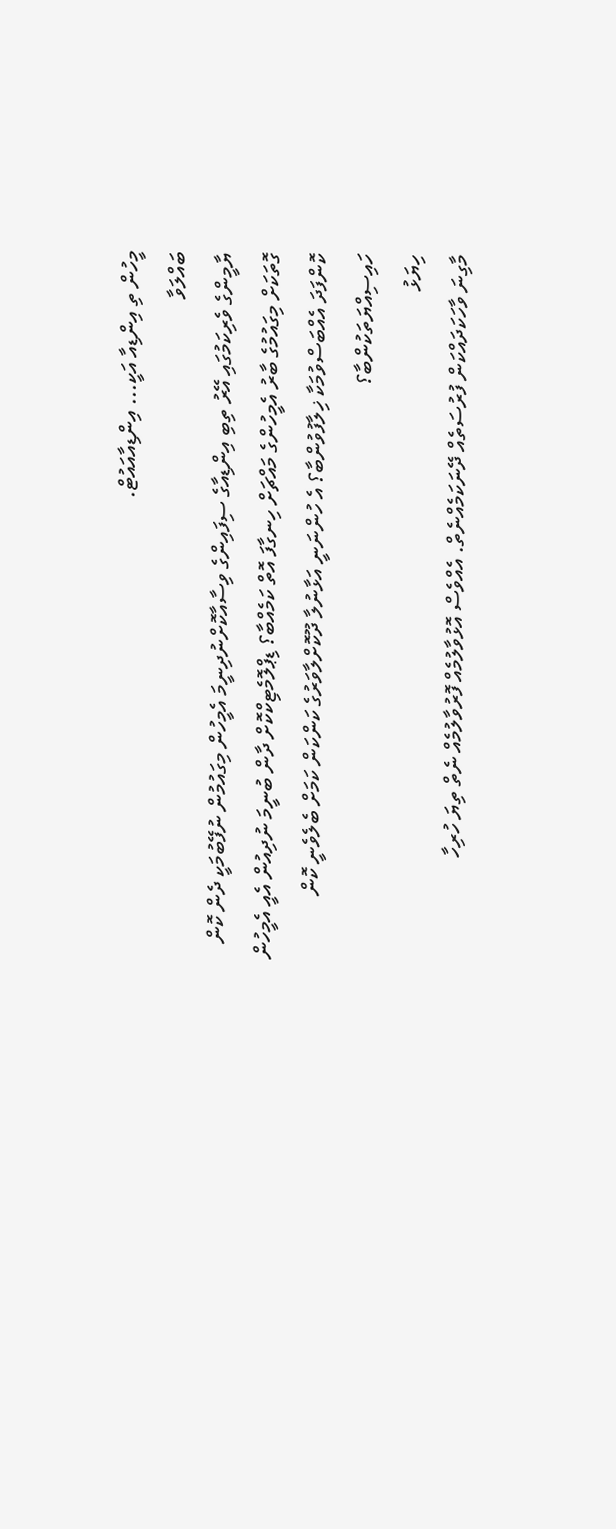މީހުން ތި އިންޑިއާ އަކީ... އިންޑިއާއައުޓް.
ބައްލަވާ
ޔާމީންގެ ވެރިކަމުގައި އޭރު ތިބި އިންޑިއާގެ ސިފައިންގެ ވިސާއާކޮށްނުދިނީމަ އެމީހުން މިގައުމުން ނުފޭބުމަކީ ދެން ކޮން ގޮތަކަށް މިގައުމުގެ ބާރު އެމީހުންގެ މައްޗަށް ހިނގާފަ އޮތް ކަމެއްބާ؟ ޑިޕްލޮމެޓިކްކޮށް ދާން ބުނީމަ ނުދިއުން އެއީ އެމީހުން ކޮންފަދަ އެއްބަސްވުމަކާ ޚިލާފުވުންބާ؟ އެ ހުންނަނީ އަޅާނުލާ ދޫކޮށްލާވަރުގެ ކަންކަން ކަމަށް ބެލެވެނީ ކޮން ހައިސިއްޔަތަކުންބާ؟
ހިޔަޅު
މާގިނަ ވާހަކަދައްކަން ފުރުސަތެއް ދޭނަކަމެއްނެތް. އެއްވެސް އޮޅުވާލުމެއް ފޮރުވާލުމެއް ނެތް ތިޔަ ހުރިހާ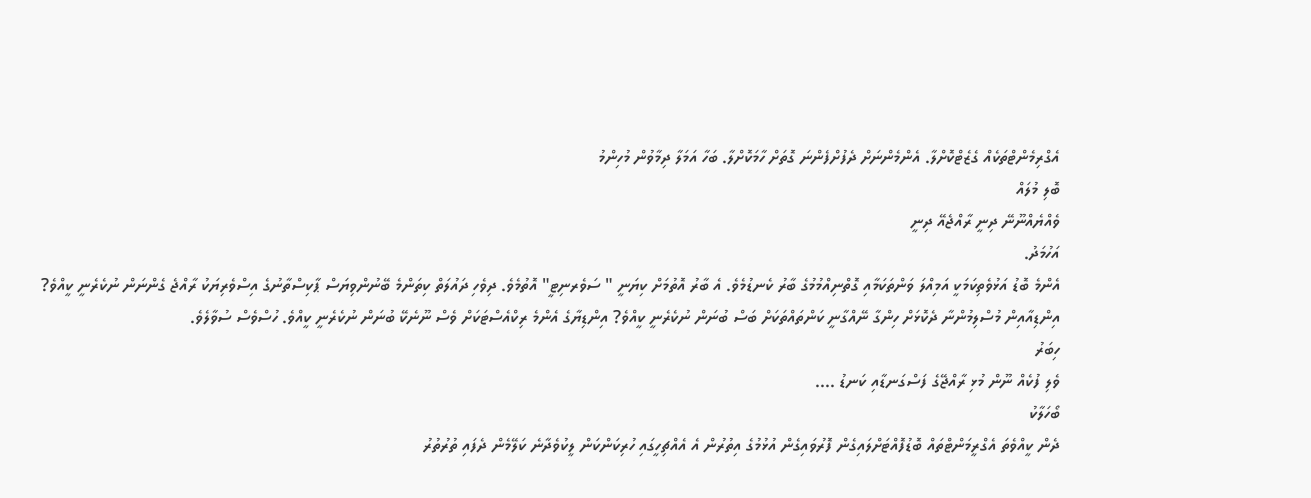އެގްރިމެންޓްތަކެއް ގެޒެޓްކޮށްލާ. އެންމެންނަށް ދެފުށްފެންނަ ގޮތަށް ހާމަކޮށްލާ. ބަހާ އަމަލާ ދިމާވުން މުހިންމު
ބޮލި މުލައް
ވެއްޔެއްނޫނޭ ދިނީ ރާއްޖެއޭ ދިނީ
އަހުމަދު.
އެންމެ ބޮޑު އަޅުވެތިކަމަކީ އަމިއްލަ ވަންތަކަމާއި ގޮތްނިއްމުމުގެ ބާރު ކެނޑުމެވެ. އެ ބާރު އޮތުމަށް ކިޔަނީ " ސަވެރނިޓީ" އޮތުމެވެ. ދިވެހި ދައުލަތް ކިތަންމެ ބޭނުންވިޔަސް ޕާކިސްތާނުގެ އިސްވެރިޔަކު ރާއްޖެ ގެންނަން ނުކެރެނީ ކީއްވެ? އިންޑިއާއިން މުސްލިމުންނާ ދެކޮޅަށް ހިންގާ ނޭއްގާނީ ކަންތައްތަކަށް ބަސް ބުނަން ނުކެރެނީ ކީއްވެ? އިންޑިޔާގެ އެންމެ ރިކްއެސްޓަކަށް ވެސް ނޫނެކޭ ބުނަން ނުކެރެނީ ކީއްވެ. ހުސްވެސް ސުވާލެވެ.
ހިބަރު
ވެލި ފުކެއް ނޫން މުޅި ރާއްޖޭގެ ފަސްގަނޑާއި ކަނޑު ....
ބޯހަލާކު
ދެން ކީއްވެތަ އެގްރީމަންޓްތައް ބޮޑުފޮއްޓަށްލައިގެން ފޮރުވައިގެން އުޅުމުގެ އިތުރުން އެ އެއްޗިހީގައި ހުރިކަންކަން ލީކުވެދާނެ ކަލޭމެން ދެފައި ތުރުތުރު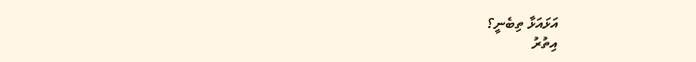އަޅައަޅާ ތިބެނީ؟
އިތުރު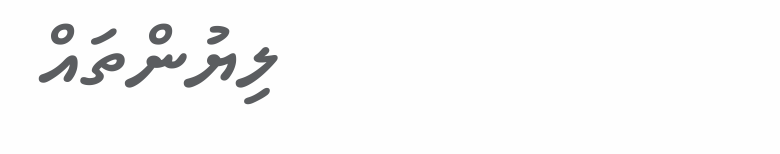ލިޔުންތައް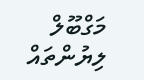މަގްބޫލް ލިޔުންތައް